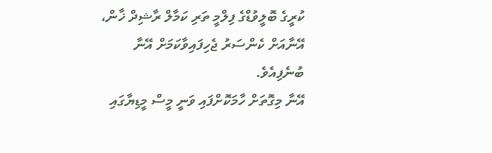ކުރީގެ ބޮލީވުޑްގެ ފިލްމީ ތަރި ކަމާލް ރާޝިދް ޚާން، އޭނާއަށް ކެންސަރު ޖެހިފައިވާކަމަށް އޭނާ ބުނެފިއެވެ.
އޭނާ މިގޮތަށް ހާމަކޮށްފައި ވަނީ މީސް މީޑިޔާގައި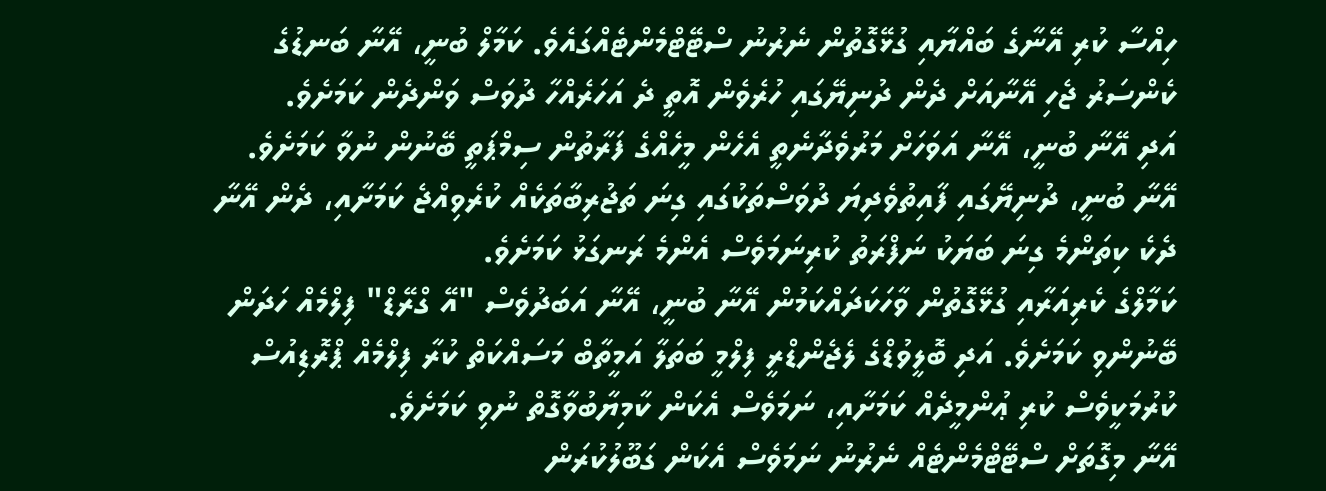ހިއްސާ ކުރި އޭނާގެ ބައްޔާއި ގުޅޭގޮތުން ނެރުނު ސްޓޭޓްމެންޓެއްގައެވެ. ކަމާލް ބުނީ، އޭނާ ބަނޑުގެ ކެންސަރު ޖެހި އޭނާއަށް ދެން ދުނިޔޭގައި ހުރެވެން އޮތީ ދެ އަހަރެއްހާ ދުވަސް ވަންދެން ކަމަށެވެ.
އަދި އޭނާ ބުނީ، އޭނާ އަވަހަށް މަރުވެދާނެތީ އެހެން މީހެއްގެ ފަރާތުން ސިމްޕަތީ ބޭނުން ނުވާ ކަމަށެވެ. އޭނާ ބުނީ، ދުނިޔޭގައި ފާއިތުވެދިޔަ ދުވަސްތަކުގައި ގިނަ ތަޖުރިބާތަކެއް ކުރެވިއްޖެ ކަމަށާއި، ދެން އޭނާ ދެކެ ކިތަންމެ ގިނަ ބަޔަކު ނަފްރަތު ކުރިނަމަވެސް އެންމެ ރަނގަޅު ކަމަށެވެ.
ކަމާލްގެ ކެރިއަރާއި ގުޅޭގޮތުން ވާހަކަދައްކަމުން އޭނާ ބުނީ، އޭނާ އަބަދުވެސް "އޭ ގްރޭޑް" ފިލްމެއް ހަދަން ބޭނުންވި ކަމަށެވެ. އަދި ބޮލީވުޑްގެ ލެޖެންޑްރީ ފިލްމީ ބަތަލާ އަމީތާބް މަސައްކަތް ކުރާ ފިލްމެއް ޕްރޮޑިއުސް ކުރުމަކީވެސް ކުރި ޢުންމީދެއް ކަމަށާއި، ނަމަވެސް އެކަން ކާމިޔާބުވާގޮތް ނުވި ކަމަށެވެ.
އޭނާ މިގޮތަށް ސްޓޭޓްމެންޓެއް ނެރުނު ނަމަވެސް އެކަން ގަބޫލުކުރަން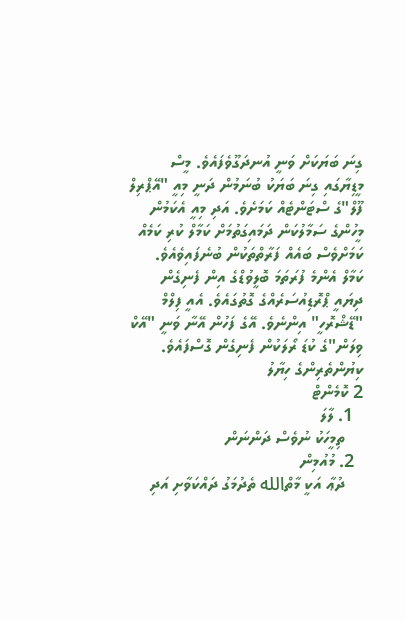ގިނަ ބަޔަކަށް ވަނީ އުނދަގޫވެފައެވެ. މީސް މީޑިޔާގައި ގިނަ ބަޔަކު ބުނަމުން ދަނީ މިއީ "އޭޕްރިލް ފޫލް"ގެ ސްޓަންޓެއް ކަމަށެވެ. އަދި މިއީ އެކަމުން މީހުންގެ ސަމާލުކަން ދަމައިގަތުމަށް ކަމާލް ކުރި ކަމެއް ކަމަށްވެސް ބައެއް ފަރާތްތަކުން ބުނެފައިވެއެވެ.
ކަމާލް އެންމެ ފުރަތަމަ ބޮލީވުޑްގެ އިން ފެނިގެން ދިޔައީ ޕްރޮޑިއުސަރެއްގެ ގޮތުގައެވެ. އެއީ ފިލްމް "ޑޭޝްރޮހީ" އިންނެވެ. އޭގެ ފަހުން އޭނާ ވަނީ "އޭކް ވިލަން"ގެ ކުޑަ ރޯލަކުން ފެނިގެން ގޮސްފައެވެ.
ކިޔުންތެރިންގެ ހިޔާލު
2 ކޮމެންޓް
  1. ލާލަ
    ތިމީހަކު ނުވެސް ދަންނަން
  2. މުއުމިން
    ދުޢާ އަކީ މާތްالله ތެދުމަގު ދައްކަވާށި އަދި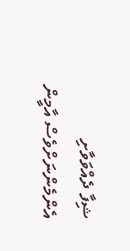ޝިފާ ދެއްވަވާށި އެންމެންނަށްވެސް އާމީން